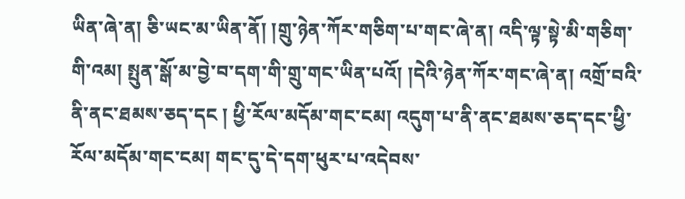ཡིན་ཞེ་ན། ཅི་ཡང་མ་ཡིན་ནོ། །གྲུ་ཉེན་ཀོར་གཅིག་པ་གང་ཞེ་ན། འདི་ལྟ་སྟེ་མི་གཅིག་གི་འམ། སྤུན་སྒོ་མ་བྱེ་བ་དག་གི་གྲུ་གང་ཡིན་པའོ། །དེའི་ཉེན་ཀོར་གང་ཞེ་ན། འགྲོ་བའི་ནི་ནང་ཐམས་ཅད་དང ། ཕྱི་རོལ་མདོམ་གང་ངམ། འདུག་པ་ནི་ནང་ཐམས་ཅད་དང་ཕྱི་རོལ་མདོམ་གང་ངམ། གང་དུ་དེ་དག་ཕུར་པ་འདེབས་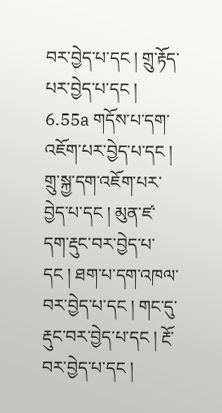བར་བྱེད་པ་དང ། གྲུ་རྟོད་པར་བྱེད་པ་དང ། 6.55a གདོས་པ་དག་འཇོག་པར་བྱེད་པ་དང ། གྲུ་སྐྱ་དག་འཇོག་པར་བྱེད་པ་དང ། མུན་ཛ་དག་རྡུང་བར་བྱེད་པ་དང ། ཐག་པ་དག་འཁལ་བར་བྱེད་པ་དང ། གང་དུ་རྡུང་བར་བྱེད་པ་དང ། རྔོ་བར་བྱེད་པ་དང །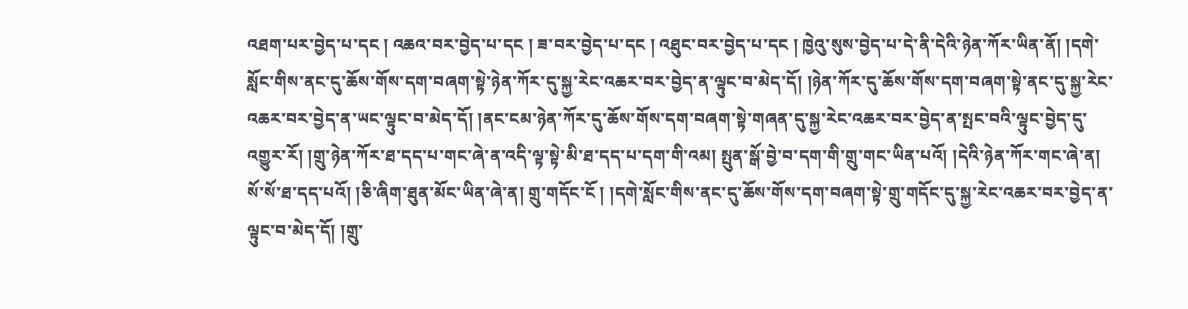འཐག་པར་བྱེད་པ་དང ། འཆའ་བར་བྱེད་པ་དང ། ཟ་བར་བྱེད་པ་དང ། འཐུང་བར་བྱེད་པ་དང ། ཁྱེའུ་སུས་བྱེད་པ་དེ་ནི་དེའི་ཉེན་ཀོར་ཡིན་ནོ། །དགེ་སློང་གིས་ནང་དུ་ཆོས་གོས་དག་བཞག་སྟེ་ཉེན་ཀོར་དུ་སྐྱ་རེང་འཆར་བར་བྱེད་ན་ལྟུང་བ་མེད་དོ། །ཉེན་ཀོར་དུ་ཆོས་གོས་དག་བཞག་སྟེ་ནང་དུ་སྐྱ་རེང་འཆར་བར་བྱེད་ན་ཡང་ལྟུང་བ་མེད་དོ། །ནང་ངམ་ཉེན་ཀོར་དུ་ཆོས་གོས་དག་བཞག་སྟེ་གཞན་དུ་སྐྱ་རེང་འཆར་བར་བྱེད་ན་སྤང་བའི་ལྟུང་བྱེད་དུ་འགྱུར་རོ། །གྲུ་ཉེན་ཀོར་ཐ་དད་པ་གང་ཞེ་ན་འདི་ལྟ་སྟེ་མི་ཐ་དད་པ་དག་གི་འམ། སྤུན་སྒོ་བྱེ་བ་དག་གི་གྲུ་གང་ཡིན་པའོ། །དེའི་ཉེན་ཀོར་གང་ཞེ་ན། སོ་སོ་ཐ་དད་པའོ། །ཅི་ཞིག་ཐུན་མོང་ཡིན་ཞེ་ན། གྲུ་གདོང་ངོ ། །དགེ་སློང་གིས་ནང་དུ་ཆོས་གོས་དག་བཞག་སྟེ་གྲུ་གདོང་དུ་སྐྱ་རེང་འཆར་བར་བྱེད་ན་ལྟུང་བ་མེད་དོ། །གྲུ་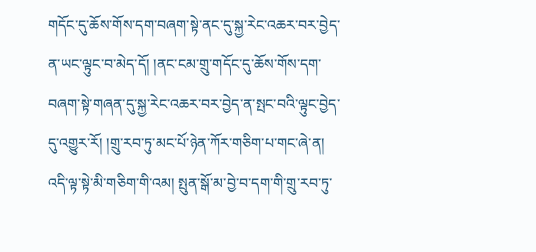གདོང་དུ་ཆོས་གོས་དག་བཞག་སྟེ་ནང་དུ་སྐྱ་རེང་འཆར་བར་བྱེད་ན་ཡང་ལྟུང་བ་མེད་དོ། །ནང་ངམ་གྲུ་གདོང་དུ་ཆོས་གོས་དག་བཞག་སྟེ་གཞན་དུ་སྐྱ་རེང་འཆར་བར་བྱེད་ན་སྤང་བའི་ལྟུང་བྱེད་དུ་འགྱུར་རོ། །གྲུ་རབ་ཏུ་མང་པོ་ཉེན་ཀོར་གཅིག་པ་གང་ཞེ་ན། འདི་ལྟ་སྟེ་མི་གཅིག་གི་འམ། སྤུན་སྒོ་མ་བྱེ་བ་དག་གི་གྲུ་རབ་ཏུ་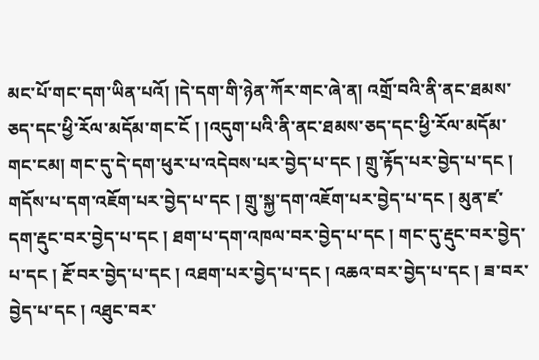མང་པོ་གང་དག་ཡིན་པའོ། །དེ་དག་གི་ཉེན་ཀོར་གང་ཞེ་ན། འགྲོ་བའི་ནི་ནང་ཐམས་ཅད་དང་ཕྱི་རོལ་མདོམ་གང་ངོ ། །འདུག་པའི་ནི་ནང་ཐམས་ཅད་དང་ཕྱི་རོལ་མདོམ་གང་ངམ། གང་དུ་དེ་དག་ཕུར་པ་འདེབས་པར་བྱེད་པ་དང ། གྲུ་རྟོད་པར་བྱེད་པ་དང ། གདོས་པ་དག་འཇོག་པར་བྱེད་པ་དང ། གྲུ་སྐྱ་དག་འཇོག་པར་བྱེད་པ་དང ། མུན་ཛ་དག་རྡུང་བར་བྱེད་པ་དང ། ཐག་པ་དག་འཁལ་བར་བྱེད་པ་དང ། གང་དུ་རྡུང་བར་བྱེད་པ་དང ། རྔོ་བར་བྱེད་པ་དང ། འཐག་པར་བྱེད་པ་དང ། འཆའ་བར་བྱེད་པ་དང ། ཟ་བར་བྱེད་པ་དང ། འཐུང་བར་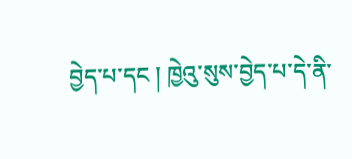བྱེད་པ་དང ། ཁྱེའུ་སུས་བྱེད་པ་དེ་ནི་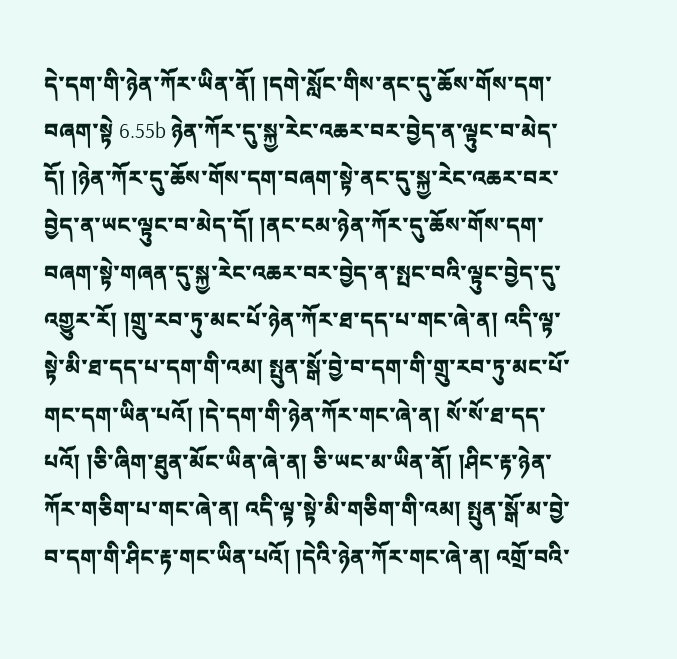དེ་དག་གི་ཉེན་ཀོར་ཡིན་ནོ། །དགེ་སློང་གིས་ནང་དུ་ཆོས་གོས་དག་བཞག་སྟེ 6.55b ཉེན་ཀོར་དུ་སྐྱ་རེང་འཆར་བར་བྱེད་ན་ལྟུང་བ་མེད་དོ། །ཉེན་ཀོར་དུ་ཆོས་གོས་དག་བཞག་སྟེ་ནང་དུ་སྐྱ་རེང་འཆར་བར་བྱེད་ན་ཡང་ལྟུང་བ་མེད་དོ། །ནང་ངམ་ཉེན་ཀོར་དུ་ཆོས་གོས་དག་བཞག་སྟེ་གཞན་དུ་སྐྱ་རེང་འཆར་བར་བྱེད་ན་སྤང་བའི་ལྟུང་བྱེད་དུ་འགྱུར་རོ། །གྲུ་རབ་ཏུ་མང་པོ་ཉེན་ཀོར་ཐ་དད་པ་གང་ཞེ་ན། འདི་ལྟ་སྟེ་མི་ཐ་དད་པ་དག་གི་འམ། སྤུན་སྒོ་བྱེ་བ་དག་གི་གྲུ་རབ་ཏུ་མང་པོ་གང་དག་ཡིན་པའོ། །དེ་དག་གི་ཉེན་ཀོར་གང་ཞེ་ན། སོ་སོ་ཐ་དད་པའོ། །ཅི་ཞིག་ཐུན་མོང་ཡིན་ཞེ་ན། ཅི་ཡང་མ་ཡིན་ནོ། །ཤིང་རྟ་ཉེན་ཀོར་གཅིག་པ་གང་ཞེ་ན། འདི་ལྟ་སྟེ་མི་གཅིག་གི་འམ། སྤུན་སྒོ་མ་བྱེ་བ་དག་གི་ཤིང་རྟ་གང་ཡིན་པའོ། །དེའི་ཉེན་ཀོར་གང་ཞེ་ན། འགྲོ་བའི་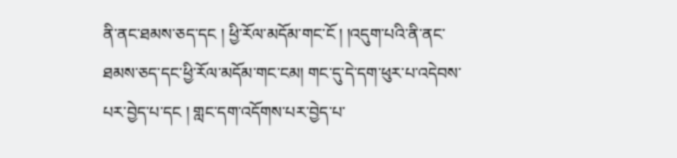ནི་ནང་ཐམས་ཅད་དང ། ཕྱི་རོལ་མདོམ་གང་ངོ ། །འདུག་པའི་ནི་ནང་ཐམས་ཅད་དང་ཕྱི་རོལ་མདོམ་གང་ངམ། གང་དུ་དེ་དག་ཕུར་པ་འདེབས་པར་བྱེད་པ་དང ། གླང་དག་འདོགས་པར་བྱེད་པ་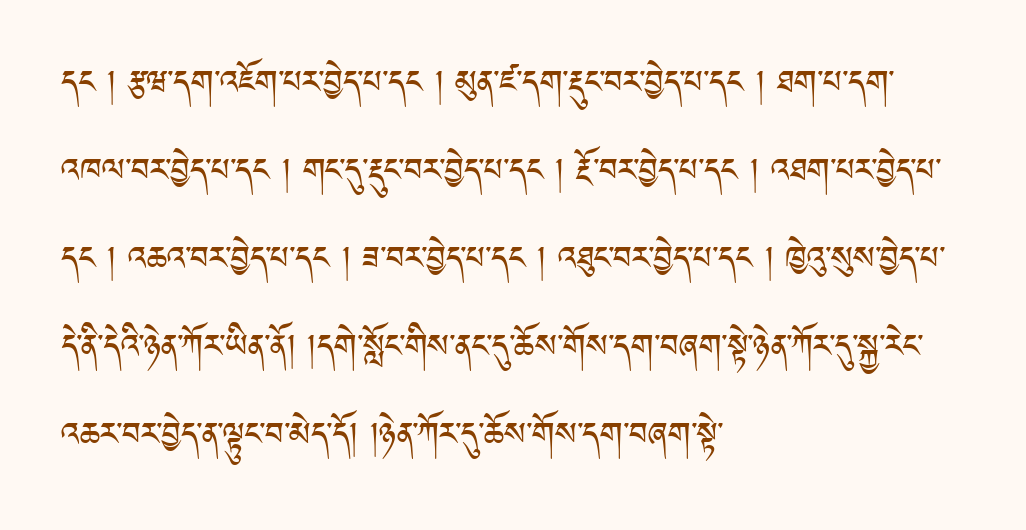དང ། རྩཝ་དག་འཇོག་པར་བྱེད་པ་དང ། མུན་ཛ་དག་རྡུང་བར་བྱེད་པ་དང ། ཐག་པ་དག་འཁལ་བར་བྱེད་པ་དང ། གང་དུ་རྡུང་བར་བྱེད་པ་དང ། རྔོ་བར་བྱེད་པ་དང ། འཐག་པར་བྱེད་པ་དང ། འཆའ་བར་བྱེད་པ་དང ། ཟ་བར་བྱེད་པ་དང ། འཐུང་བར་བྱེད་པ་དང ། ཁྱེའུ་སུས་བྱེད་པ་དེ་ནི་དེའི་ཉེན་ཀོར་ཡིན་ནོ། །དགེ་སློང་གིས་ནང་དུ་ཆོས་གོས་དག་བཞག་སྟེ་ཉེན་ཀོར་དུ་སྐྱ་རེང་འཆར་བར་བྱེད་ན་ལྟུང་བ་མེད་དོ། །ཉེན་ཀོར་དུ་ཆོས་གོས་དག་བཞག་སྟེ་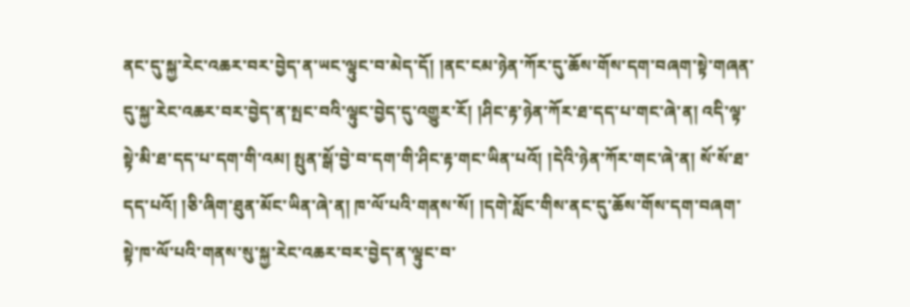ནང་དུ་སྐྱ་རེང་འཆར་བར་བྱེད་ན་ཡང་ལྟུང་བ་མེད་དོ། །ནང་ངམ་ཉེན་ཀོར་དུ་ཆོས་གོས་དག་བཞག་སྟེ་གཞན་དུ་སྐྱ་རེང་འཆར་བར་བྱེད་ན་སྤང་བའི་ལྟུང་བྱེད་དུ་འགྱུར་རོ། །ཤིང་རྟ་ཉེན་ཀོར་ཐ་དད་པ་གང་ཞེ་ན། འདི་ལྟ་སྟེ་མི་ཐ་དད་པ་དག་གི་འམ། སྤུན་སྒོ་བྱེ་བ་དག་གི་ཤིང་རྟ་གང་ཡིན་པའོ། །དེའི་ཉེན་ཀོར་གང་ཞེ་ན། སོ་སོ་ཐ་དད་པའོ། །ཅི་ཞིག་ཐུན་མོང་ཡིན་ཞེ་ན། ཁ་ལོ་པའི་གནས་སོ། །དགེ་སློང་གིས་ནང་དུ་ཆོས་གོས་དག་བཞག་སྟེ་ཁ་ལོ་པའི་གནས་སུ་སྐྱ་རེང་འཆར་བར་བྱེད་ན་ལྟུང་བ་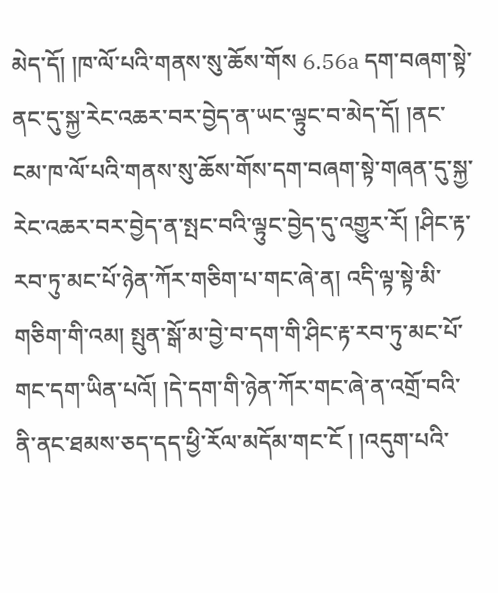མེད་དོ། །ཁ་ལོ་པའི་གནས་སུ་ཆོས་གོས 6.56a དག་བཞག་སྟེ་ནང་དུ་སྐྱ་རེང་འཆར་བར་བྱེད་ན་ཡང་ལྟུང་བ་མེད་དོ། །ནང་ངམ་ཁ་ལོ་པའི་གནས་སུ་ཆོས་གོས་དག་བཞག་སྟེ་གཞན་དུ་སྐྱ་རེང་འཆར་བར་བྱེད་ན་སྤང་བའི་ལྟུང་བྱེད་དུ་འགྱུར་རོ། །ཤིང་རྟ་རབ་ཏུ་མང་པོ་ཉེན་ཀོར་གཅིག་པ་གང་ཞེ་ན། འདི་ལྟ་སྟེ་མི་གཅིག་གི་འམ། སྤུན་སྒོ་མ་བྱེ་བ་དག་གི་ཤིང་རྟ་རབ་ཏུ་མང་པོ་གང་དག་ཡིན་པའོ། །དེ་དག་གི་ཉེན་ཀོར་གང་ཞེ་ན་འགྲོ་བའི་ནི་ནང་ཐམས་ཅད་དད་ཕྱི་རོལ་མདོམ་གང་ངོ ། །འདུག་པའི་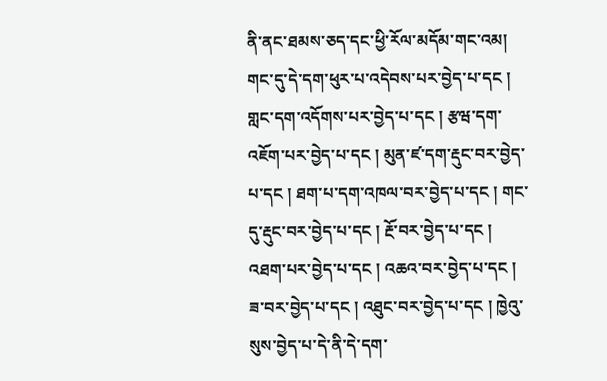ནི་ནང་ཐམས་ཅད་དང་ཕྱི་རོལ་མདོམ་གང་འམ། གང་དུ་དེ་དག་ཕུར་པ་འདེབས་པར་བྱེད་པ་དང ། གླང་དག་འདོགས་པར་བྱེད་པ་དང ། རྩཝ་དག་འཇོག་པར་བྱེད་པ་དང ། མུན་ཛ་དག་རྡུང་བར་བྱེད་པ་དང ། ཐག་པ་དག་འཁལ་བར་བྱེད་པ་དང ། གང་དུ་རྡུང་བར་བྱེད་པ་དང ། རྔོ་བར་བྱེད་པ་དང ། འཐག་པར་བྱེད་པ་དང ། འཆའ་བར་བྱེད་པ་དང ། ཟ་བར་བྱེད་པ་དང ། འཐུང་བར་བྱེད་པ་དང ། ཁྱེའུ་སུས་བྱེད་པ་དེ་ནི་དེ་དག་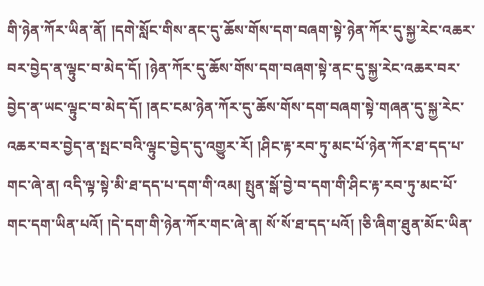གི་ཉེན་ཀོར་ཡིན་ནོ། །དགེ་སློང་གིས་ནང་དུ་ཆོས་གོས་དག་བཞག་སྟེ་ཉེན་ཀོར་དུ་སྐྱ་རེང་འཆར་བར་བྱེད་ན་ལྟུང་བ་མེད་དོ། །ཉེན་ཀོར་དུ་ཆོས་གོས་དག་བཞག་སྟེ་ནང་དུ་སྐྱ་རེང་འཆར་བར་བྱེད་ན་ཡང་ལྟུང་བ་མེད་དོ། །ནང་ངམ་ཉེན་ཀོར་དུ་ཆོས་གོས་དག་བཞག་སྟེ་གཞན་དུ་སྐྱ་རེང་འཆར་བར་བྱེད་ན་སྤང་བའི་ལྟུང་བྱེད་དུ་འགྱུར་རོ། །ཤིང་རྟ་རབ་ཏུ་མང་པོ་ཉེན་ཀོར་ཐ་དད་པ་གང་ཞེ་ན། འདི་ལྟ་སྟེ་མི་ཐ་དད་པ་དག་གི་འམ། སྤུན་སྒོ་བྱེ་བ་དག་གི་ཤིང་རྟ་རབ་ཏུ་མང་པོ་གང་དག་ཡིན་པའོ། །དེ་དག་གི་ཉེན་ཀོར་གང་ཞེ་ན། སོ་སོ་ཐ་དད་པའོ། །ཅི་ཞིག་ཐུན་མོང་ཡིན་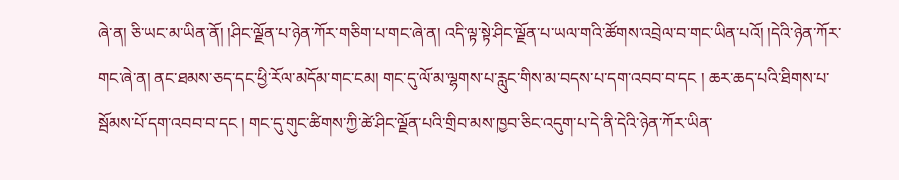ཞེ་ན། ཅི་ཡང་མ་ཡིན་ནོ། །ཤིང་ལྗོན་པ་ཉེན་ཀོར་གཅིག་པ་གང་ཞེ་ན། འདི་ལྟ་སྟེ་ཤིང་ལྗོན་པ་ཡལ་གའི་ཚོགས་འབྲེལ་བ་གང་ཡིན་པའོ། །དེའི་ཉེན་ཀོར་གང་ཞེ་ན། ནང་ཐམས་ཅད་དང་ཕྱི་རོལ་མདོམ་གང་ངམ། གང་དུ་ལོ་མ་ལྷགས་པ་རླུང་གིས་མ་བདས་པ་དག་འབབ་བ་དང ། ཆར་ཆད་པའི་ཐིགས་པ་སྦོམས་པོ་དག་འབབ་བ་དང ། གང་དུ་གུང་ཚིགས་ཀྱི་ཚེ་ཤིང་ལྗོན་པའི་གྲིབ་མས་ཁྱབ་ཅིང་འདུག་པ་དེ་ནི་དེའི་ཉེན་ཀོར་ཡིན་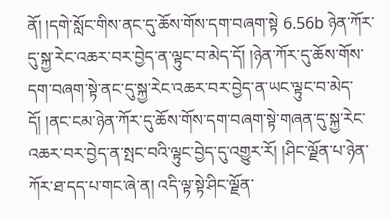ནོ། །དགེ་སློང་གིས་ནང་དུ་ཆོས་གོས་དག་བཞག་སྟེ 6.56b ཉེན་ཀོར་དུ་སྐྱ་རེང་འཆར་བར་བྱེད་ན་ལྟུང་བ་མེད་དོ། །ཉེན་ཀོར་དུ་ཆོས་གོས་དག་བཞག་སྟེ་ནང་དུ་སྐྱ་རེང་འཆར་བར་བྱེད་ན་ཡང་ལྟུང་བ་མེད་དོ། །ནང་ངམ་ཉེན་ཀོར་དུ་ཆོས་གོས་དག་བཞག་སྟེ་གཞན་དུ་སྐྱ་རེང་འཆར་བར་བྱེད་ན་སྤང་བའི་ལྟུང་བྱེད་དུ་འགྱུར་རོ། །ཤིང་ལྗོན་པ་ཉེན་ཀོར་ཐ་དད་པ་གང་ཞེ་ན། འདི་ལྟ་སྟེ་ཤིང་ལྗོན་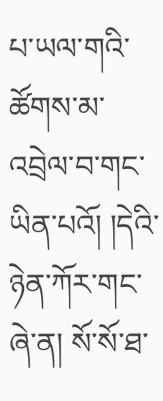པ་ཡལ་གའི་ཚོགས་མ་འབྲེལ་བ་གང་ཡིན་པའོ། །དེའི་ཉེན་ཀོར་གང་ཞེ་ན། སོ་སོ་ཐ་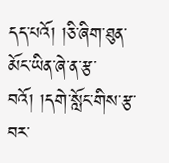དད་པའོ། །ཅི་ཞིག་ཐུན་མོང་ཡིན་ཞེ་ན་རྩ་བའོ། །དགེ་སློང་གིས་རྩ་བར་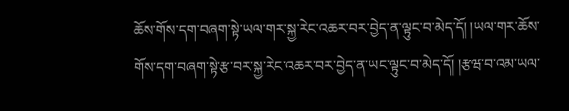ཆོས་གོས་དག་བཞག་སྟེ་ཡལ་གར་སྐྱ་རེང་འཆར་བར་བྱེད་ན་ལྟུང་བ་མེད་དོ། །ཡལ་གར་ཆོས་གོས་དག་བཞག་སྟེ་རྩ་བར་སྐྱ་རེང་འཆར་བར་བྱེད་ན་ཡང་ལྟུང་བ་མེད་དོ། །རྩཝ་བ་འམ་ཡལ་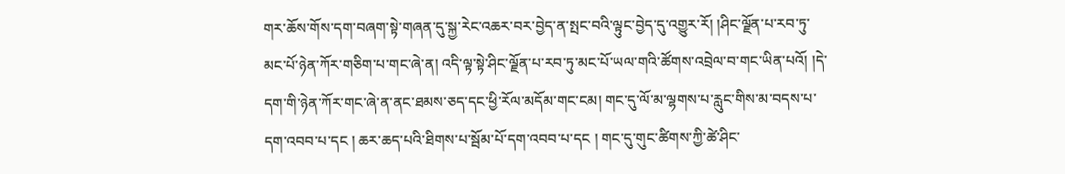གར་ཆོས་གོས་དག་བཞག་སྟེ་གཞན་དུ་སྐྱ་རེང་འཆར་བར་བྱེད་ན་སྤང་བའི་ལྟུང་བྱེད་དུ་འགྱུར་རོ། །ཤིང་ལྗོན་པ་རབ་ཏུ་མང་པོ་ཉེན་ཀོར་གཅིག་པ་གང་ཞེ་ན། འདི་ལྟ་སྟེ་ཤིང་ལྗོན་པ་རབ་ཏུ་མང་པོ་ཡལ་གའི་ཚོགས་འབྲེལ་བ་གང་ཡིན་པའོ། །དེ་དག་གི་ཉེན་ཀོར་གང་ཞེ་ན་ནང་ཐམས་ཅད་དང་ཕྱི་རོལ་མདོམ་གང་ངམ། གང་དུ་ལོ་མ་ལྷགས་པ་རླུང་གིས་མ་བདས་པ་དག་འབབ་པ་དང ། ཆར་ཆད་པའི་ཐིགས་པ་སྦོམ་པོ་དག་འབབ་པ་དང ། གང་དུ་གུང་ཚིགས་ཀྱི་ཚེ་ཤིང་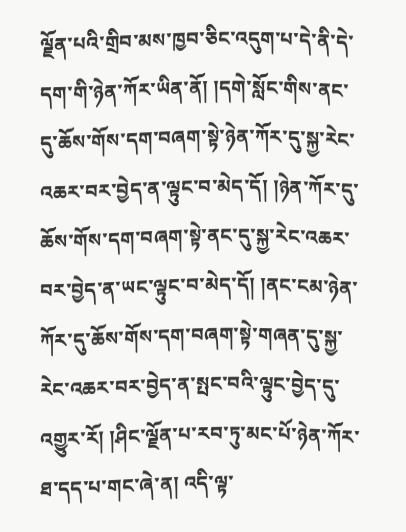ལྗོན་པའི་གྲིབ་མས་ཁྱབ་ཅིང་འདུག་པ་དེ་ནི་དེ་དག་གི་ཉེན་ཀོར་ཡིན་ནོ། །དགེ་སློང་གིས་ནང་དུ་ཆོས་གོས་དག་བཞག་སྟེ་ཉེན་ཀོར་དུ་སྐྱ་རེང་འཆར་བར་བྱེད་ན་ལྟུང་བ་མེད་དོ། །ཉེན་ཀོར་དུ་ཆོས་གོས་དག་བཞག་སྟེ་ནང་དུ་སྐྱ་རེང་འཆར་བར་བྱེད་ན་ཡང་ལྟུང་བ་མེད་དོ། །ནང་ངམ་ཉེན་ཀོར་དུ་ཆོས་གོས་དག་བཞག་སྟེ་གཞན་དུ་སྐྱ་རེང་འཆར་བར་བྱེད་ན་སྤང་བའི་ལྟུང་བྱེད་དུ་འགྱུར་རོ། །ཤིང་ལྗོན་པ་རབ་ཏུ་མང་པོ་ཉེན་ཀོར་ཐ་དད་པ་གང་ཞེ་ན། འདི་ལྟ་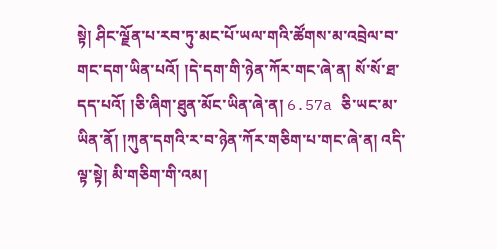སྟེ། ཤིང་ལྗོན་པ་རབ་ཏུ་མང་པོ་ཡལ་གའི་ཚོགས་མ་འབྲེལ་བ་གང་དག་ཡིན་པའོ། །དེ་དག་གི་ཉེན་ཀོར་གང་ཞེ་ན། སོ་སོ་ཐ་དད་པའོ། །ཅི་ཞིག་ཐུན་མོང་ཡིན་ཞེ་ན། 6.57a ཅི་ཡང་མ་ཡིན་ནོ། །ཀུན་དགའི་ར་བ་ཉེན་ཀོར་གཅིག་པ་གང་ཞེ་ན། འདི་ལྟ་སྟེ། མི་གཅིག་གི་འམ།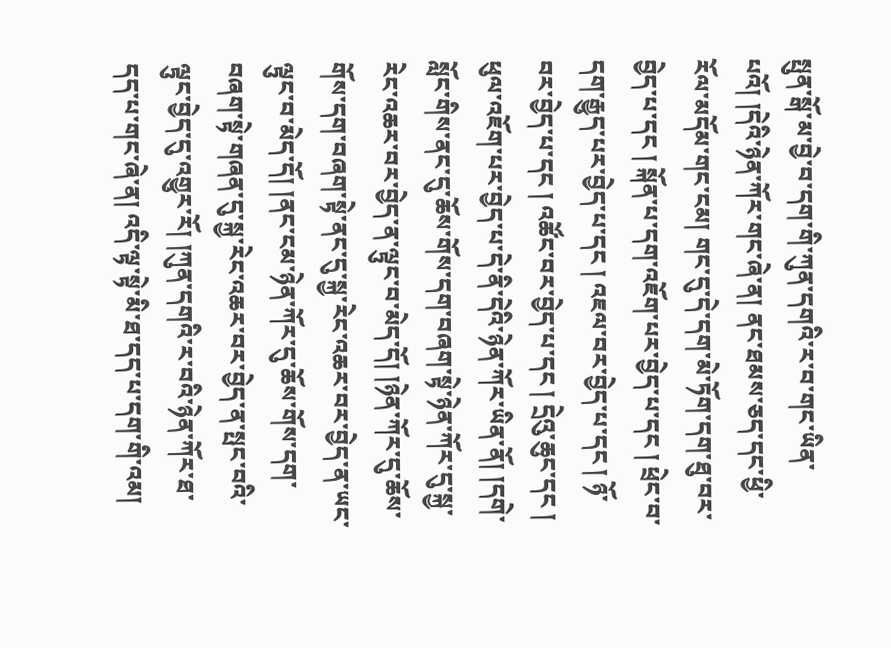སྤུན་སྒོ་མ་བྱེ་བ་དག་གི་ཀུན་དགའི་ར་བ་གང་ཡིན་པའོ། །དེའི་ཉེན་ཀོར་གང་ཞེ་ན། ནང་ཐམས་ཅད་དང་ཕྱི་རོལ་མདོམ་གང་ངམ། གང་དུ་དེ་དག་མེ་ཏོག་དག་ཐུ་བར་བྱེད་པ་དང ། སྐོན་པ་དག་འཇོག་པར་བྱེད་པ་དང ། ཕྲེང་བ་དག་རྒྱུད་པར་བྱེད་པ་དང ། འཇལ་བར་བྱེད་པ་དང ། ཉོ་བར་བྱེད་པ་དང ། འཚོང་བར་བྱེད་པ་དང ། དྲེའུ་ཆུང་དང ། ཕུལ་འཇོག་པར་བྱེད་པ་དེ་ནི་དེའི་ཉེན་ཀོར་ཡིན་ནོ། །དགེ་སློང་གིས་ནང་དུ་ཆོས་གོས་དག་བཞག་སྟེ་ཉེན་ཀོར་དུ་སྐྱ་རེང་འཆར་བར་བྱེད་ན་ལྟུང་བ་མེད་དོ། །ཉེན་ཀོར་དུ་ཆོས་གོས་དག་བཞག་སྟེ་ནང་དུ་སྐྱ་རེང་འཆར་བར་བྱེད་ན་ཡང་ལྟུང་བ་མེད་དོ། །ནང་ངམ་ཉེན་ཀོར་དུ་ཆོས་གོས་དག་བཞག་སྟེ་གཞན་དུ་སྐྱ་རེང་འཆར་བར་བྱེད་ན་སྤང་བའི་ལྟུང་བྱེད་དུ་འགྱུར་རོ། །ཀུན་དགའི་ར་བའི་ཉེན་ཀོར་ཐ་དད་པ་གང་ཞེ་ན། འདི་ལྟ་སྟེ་མི་ཐ་དད་པ་དག་གི་འམ།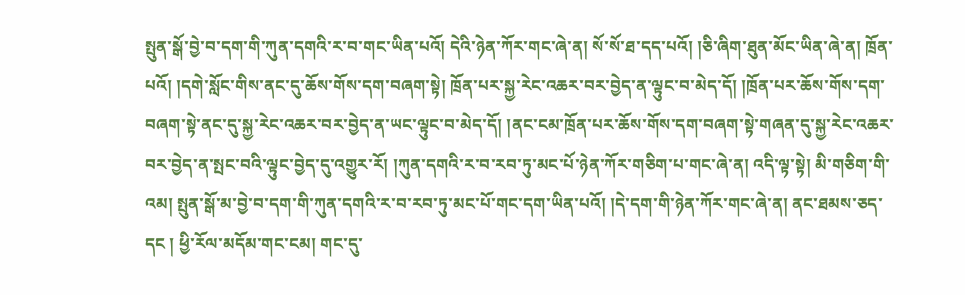སྤུན་སྒོ་བྱེ་བ་དག་གི་ཀུན་དགའི་ར་བ་གང་ཡིན་པའོ། དེའི་ཉེན་ཀོར་གང་ཞེ་ན། སོ་སོ་ཐ་དད་པའོ། །ཅི་ཞིག་ཐུན་མོང་ཡིན་ཞེ་ན། ཁྲོན་པའོ། །དགེ་སློང་གིས་ནང་དུ་ཆོས་གོས་དག་བཞག་སྟེ། ཁྲོན་པར་སྐྱ་རེང་འཆར་བར་བྱེད་ན་ལྟུང་བ་མེད་དོ། །ཁྲོན་པར་ཆོས་གོས་དག་བཞག་སྟེ་ནང་དུ་སྐྱ་རེང་འཆར་བར་བྱེད་ན་ཡང་ལྟུང་བ་མེད་དོ། །ནང་ངམ་ཁྲོན་པར་ཆོས་གོས་དག་བཞག་སྟེ་གཞན་དུ་སྐྱ་རེང་འཆར་བར་བྱེད་ན་སྤང་བའི་ལྟུང་བྱེད་དུ་འགྱུར་རོ། །ཀུན་དགའི་ར་བ་རབ་ཏུ་མང་པོ་ཉེན་ཀོར་གཅིག་པ་གང་ཞེ་ན། འདི་ལྟ་སྟེ། མི་གཅིག་གི་འམ། སྤུན་སྒོ་མ་བྱེ་བ་དག་གི་ཀུན་དགའི་ར་བ་རབ་ཏུ་མང་པོ་གང་དག་ཡིན་པའོ། །དེ་དག་གི་ཉེན་ཀོར་གང་ཞེ་ན། ནང་ཐམས་ཅད་དང ། ཕྱི་རོལ་མདོམ་གང་ངམ། གང་དུ་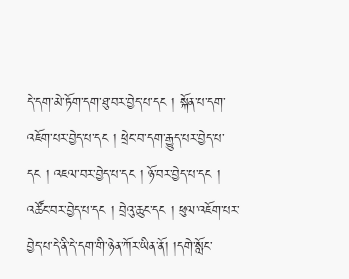དེ་དག་མེ་ཏོག་དག་ཐུ་བར་བྱེད་པ་དང ། སྐོན་པ་དག་འཇོག་པར་བྱེད་པ་དང ། ཕྲེང་བ་དག་རྒྱུད་པར་བྱེད་པ་དང ། འཇལ་བར་བྱེད་པ་དང ། ཉོ་བར་བྱེད་པ་དང ། འཚོང་བར་བྱེད་པ་དང ། བྲེའུ་ཆུང་དང ། ཕུལ་འཇོག་པར་བྱེད་པ་དེ་ནི་དེ་དག་གི་ཉེན་ཀོར་ཡིན་ནོ། །དགེ་སློང་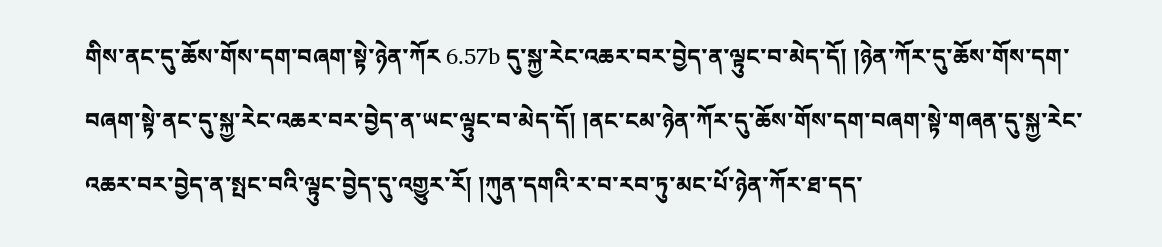གིས་ནང་དུ་ཆོས་གོས་དག་བཞག་སྟེ་ཉེན་ཀོར 6.57b དུ་སྐྱ་རེང་འཆར་བར་བྱེད་ན་ལྟུང་བ་མེད་དོ། །ཉེན་ཀོར་དུ་ཆོས་གོས་དག་བཞག་སྟེ་ནང་དུ་སྐྱ་རེང་འཆར་བར་བྱེད་ན་ཡང་ལྟུང་བ་མེད་དོ། །ནང་ངམ་ཉེན་ཀོར་དུ་ཆོས་གོས་དག་བཞག་སྟེ་གཞན་དུ་སྐྱ་རེང་འཆར་བར་བྱེད་ན་སྤང་བའི་ལྟུང་བྱེད་དུ་འགྱུར་རོ། །ཀུན་དགའི་ར་བ་རབ་ཏུ་མང་པོ་ཉེན་ཀོར་ཐ་དད་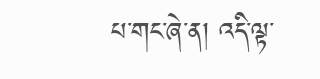པ་གང་ཞེ་ན། འདི་ལྟ་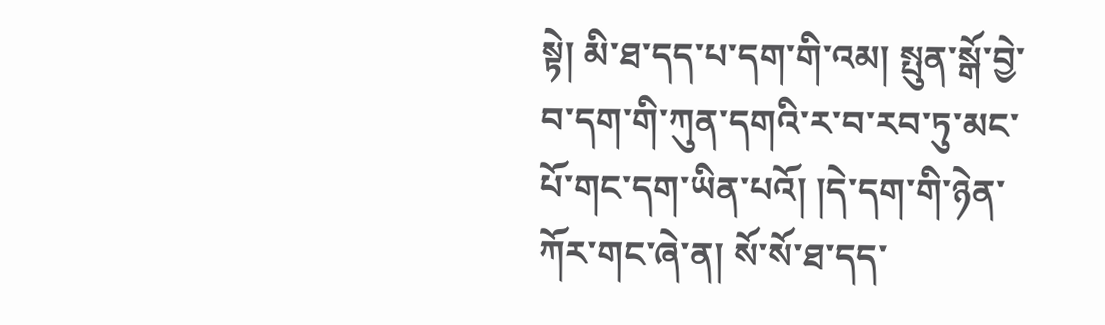སྟེ། མི་ཐ་དད་པ་དག་གི་འམ། སྤུན་སྒོ་བྱེ་བ་དག་གི་ཀུན་དགའི་ར་བ་རབ་ཏུ་མང་པོ་གང་དག་ཡིན་པའོ། །དེ་དག་གི་ཉེན་ཀོར་གང་ཞེ་ན། སོ་སོ་ཐ་དད་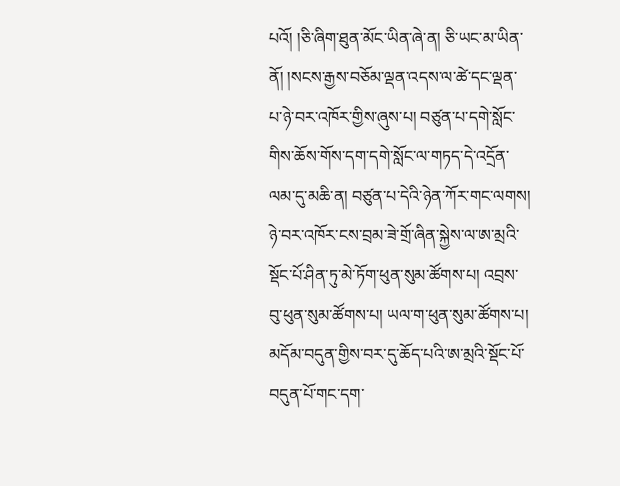པའོ། །ཅི་ཞིག་ཐུན་མོང་ཡིན་ཞེ་ན། ཅི་ཡང་མ་ཡིན་ནོ། །སངས་རྒྱས་བཅོམ་ལྡན་འདས་ལ་ཚེ་དང་ལྡན་པ་ཉེ་བར་འཁོར་གྱིས་ཞུས་པ། བཙུན་པ་དགེ་སློང་གིས་ཆོས་གོས་དག་དགེ་སློང་ལ་གཏད་དེ་འདྲོན་ལམ་དུ་མཆི་ན། བཙུན་པ་དེའི་ཉེན་ཀོར་གང་ལགས། ཉེ་བར་འཁོར་ངས་བྲམ་ཟེ་གྲོ་ཞིན་སྐྱེས་ལ་ཨ་མྲའི་སྡོང་པོ་ཤིན་ཏུ་མེ་ཏོག་ཕུན་སུམ་ཚོགས་པ། འབྲས་བུ་ཕུན་སུམ་ཚོགས་པ། ཡལ་ག་ཕུན་སུམ་ཚོགས་པ། མདོམ་བདུན་གྱིས་བར་དུ་ཆོད་པའི་ཨ་མྲའི་སྡོང་པོ་བདུན་པོ་གང་དག་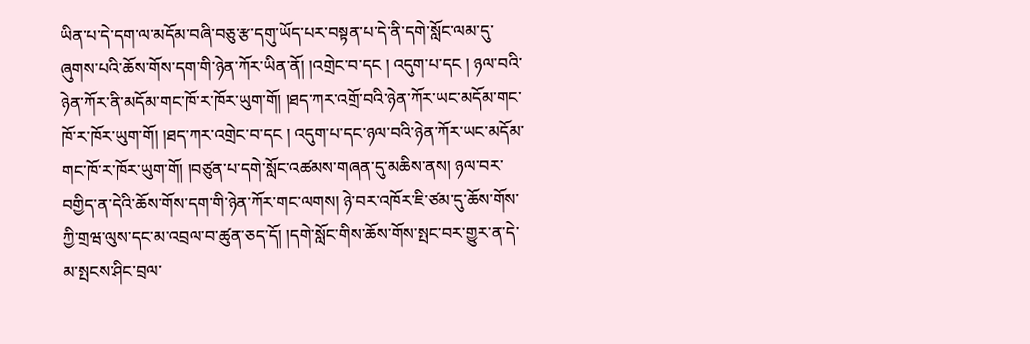ཡིན་པ་དེ་དག་ལ་མདོམ་བཞི་བཅུ་རྩ་དགུ་ཡོད་པར་བསྟན་པ་དེ་ནི་དགེ་སློང་ལམ་དུ་ཞུགས་པའི་ཆོས་གོས་དག་གི་ཉེན་ཀོར་ཡིན་ནོ། །འགྲེང་བ་དང ། འདུག་པ་དང ། ཉལ་བའི་ཉེན་ཀོར་ནི་མདོམ་གང་ཁོ་ར་ཁོར་ཡུག་གོ། །ཐད་ཀར་འགྲོ་བའི་ཉེན་ཀོར་ཡང་མདོམ་གང་ཁོ་ར་ཁོར་ཡུག་གོ། །ཐད་ཀར་འགྲེང་བ་དང ། འདུག་པ་དང་ཉལ་བའི་ཉེན་ཀོར་ཡང་མདོམ་གང་ཁོ་ར་ཁོར་ཡུག་གོ། །བཙུན་པ་དགེ་སློང་འཚམས་གཞན་དུ་མཆིས་ནས། ཉལ་བར་བགྱིད་ན་དེའི་ཆོས་གོས་དག་གི་ཉེན་ཀོར་གང་ལགས། ཉེ་བར་འཁོར་ཇི་ཙམ་དུ་ཆོས་གོས་ཀྱི་གྲཝ་ལུས་དང་མ་འབྲལ་བ་ཚུན་ཅད་དོ། །དགེ་སློང་གིས་ཆོས་གོས་སྤང་བར་གྱུར་ན་དེ་མ་སྤངས་ཤིང་བྲལ་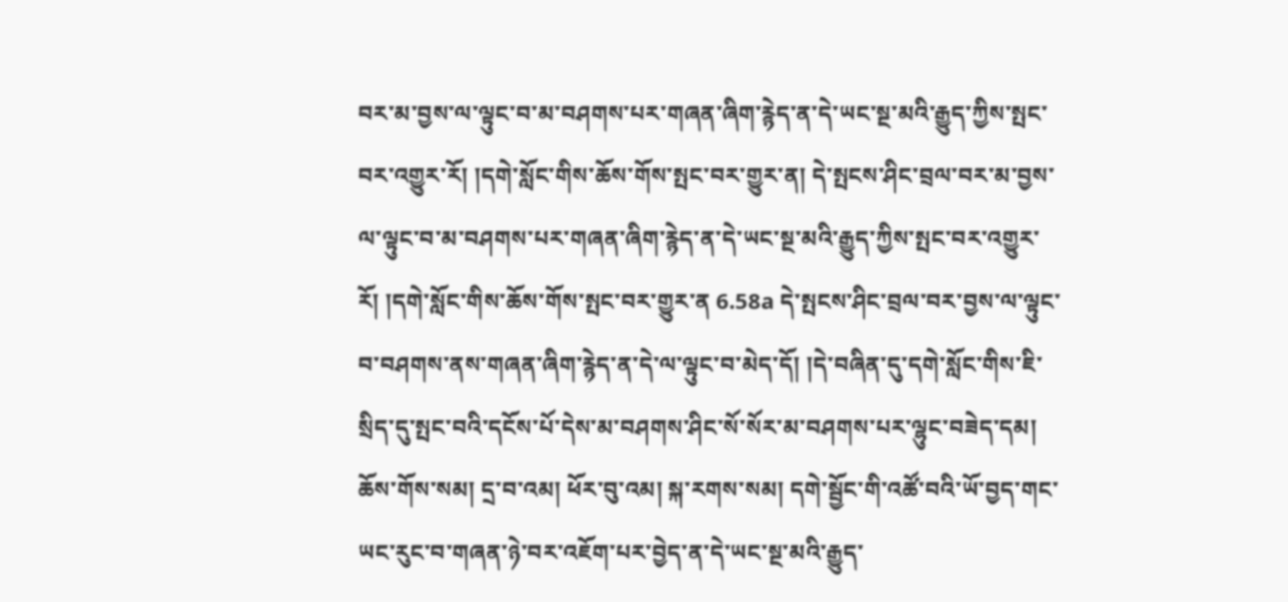བར་མ་བྱས་ལ་ལྟུང་བ་མ་བཤགས་པར་གཞན་ཞིག་རྙེད་ན་དེ་ཡང་སྔ་མའི་རྒྱུད་ཀྱིས་སྤང་བར་འགྱུར་རོ། །དགེ་སློང་གིས་ཆོས་གོས་སྤང་བར་གྱུར་ན། དེ་སྤངས་ཤིང་བྲལ་བར་མ་བྱས་ལ་ལྟུང་བ་མ་བཤགས་པར་གཞན་ཞིག་རྙེད་ན་དེ་ཡང་སྔ་མའི་རྒྱུད་ཀྱིས་སྤང་བར་འགྱུར་རོ། །དགེ་སློང་གིས་ཆོས་གོས་སྤང་བར་གྱུར་ན 6.58a དེ་སྤངས་ཤིང་བྲལ་བར་བྱས་ལ་ལྟུང་བ་བཤགས་ནས་གཞན་ཞིག་རྙེད་ན་དེ་ལ་ལྟུང་བ་མེད་དོ། །དེ་བཞིན་དུ་དགེ་སློང་གིས་ཇི་སྲིད་དུ་སྤང་བའི་དངོས་པོ་དེས་མ་བཤགས་ཤིང་སོ་སོར་མ་བཤགས་པར་ལྷུང་བཟེད་དམ། ཆོས་གོས་སམ། དྲ་བ་འམ། ཕོར་བུ་འམ། སྐ་རགས་སམ། དགེ་སྦྱོང་གི་འཚོ་བའི་ཡོ་བྱད་གང་ཡང་རུང་བ་གཞན་ཉེ་བར་འཇོག་པར་བྱེད་ན་དེ་ཡང་སྔ་མའི་རྒྱུད་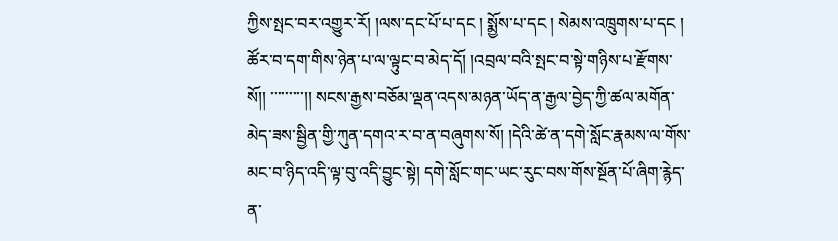ཀྱིས་སྤང་བར་འགྱུར་རོ། །ལས་དང་པོ་པ་དང ། སྨྱོས་པ་དང ། སེམས་འཁྲུགས་པ་དང ། ཚོར་བ་དག་གིས་ཉེན་པ་ལ་ལྟུང་བ་མེད་དོ། །འབྲལ་བའི་སྤང་བ་སྟེ་གཉིས་པ་རྫོགས་སོ།། ་་་་་་་་་།། སངས་རྒྱས་བཅོམ་ལྡན་འདས་མཉན་ཡོད་ན་རྒྱལ་བྱེད་ཀྱི་ཚལ་མགོན་མེད་ཟས་སྦྱིན་གྱི་ཀུན་དགའ་ར་བ་ན་བཞུགས་སོ། །དེའི་ཚེ་ན་དགེ་སློང་རྣམས་ལ་གོས་མང་བ་ཉིད་འདི་ལྟ་བུ་འདི་བྱུང་སྟེ། དགེ་སློང་གང་ཡང་རུང་བས་གོས་སྔོན་པོ་ཞིག་རྙེད་ན་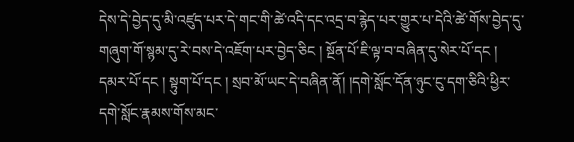དེས་དེ་བྱེད་དུ་མི་འཛུད་པར་དེ་གང་གི་ཚེ་འདི་དང་འདྲ་བ་རྙེད་པར་གྱུར་པ་དེའི་ཚེ་གོས་བྱེད་དུ་གཞུག་གོ་སྙམ་དུ་རེ་བས་དེ་འཇོག་པར་བྱེད་ཅིང ། སྔོན་པོ་ཇི་ལྟ་བ་བཞིན་དུ་སེར་པོ་དང ། དམར་པོ་དང ། སྟུག་པོ་དང ། སྲབ་མོ་ཡང་དེ་བཞིན་ནོ། །དགེ་སློང་དོན་ཉུང་ངུ་དག་ཅིའི་ཕྱིར་དགེ་སློང་རྣམས་གོས་མང་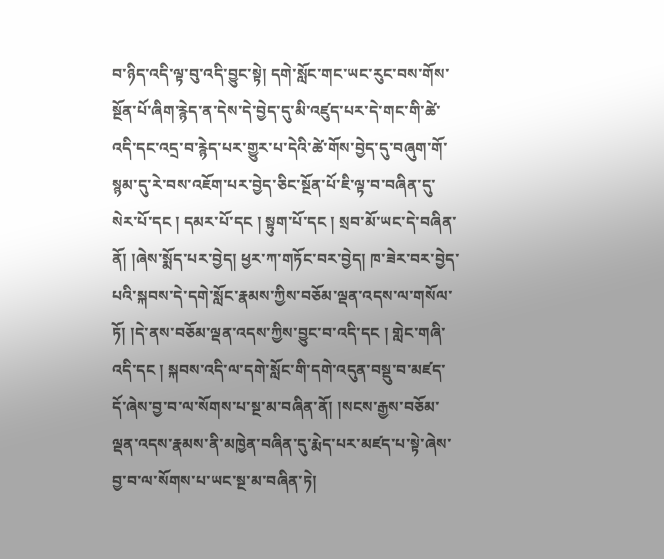བ་ཉིད་འདི་ལྟ་བུ་འདི་བྱུང་སྟེ། དགེ་སློང་གང་ཡང་རུང་བས་གོས་སྔོན་པོ་ཞིག་རྙེད་ན་དེས་དེ་བྱེད་དུ་མི་འཛུད་པར་དེ་གང་གི་ཚེ་འདི་དང་འདྲ་བ་རྙེད་པར་གྱུར་པ་དེའི་ཚེ་གོས་བྱེད་དུ་བཞུག་གོ་སྙམ་དུ་རེ་བས་འཇོག་པར་བྱེད་ཅིང་སྔོན་པོ་ཇི་ལྟ་བ་བཞིན་དུ་སེར་པོ་དང ། དམར་པོ་དང ། སྟུག་པོ་དང ། སྲབ་མོ་ཡང་དེ་བཞིན་ནོ། །ཞེས་སྨོད་པར་བྱེད། ཕྱར་ཀ་གཏོང་བར་བྱེད། ཁ་ཟེར་བར་བྱེད་པའི་སྐབས་དེ་དགེ་སློང་རྣམས་ཀྱིས་བཅོམ་ལྡན་འདས་ལ་གསོལ་ཏོ། །དེ་ནས་བཅོམ་ལྡན་འདས་ཀྱིས་བྱུང་བ་འདི་དང ། གླེང་གཞི་འདི་དང ། སྐབས་འདི་ལ་དགེ་སློང་གི་དགེ་འདུན་བསྡུ་བ་མཛད་དོ་ཞེས་བྱ་བ་ལ་སོགས་པ་སྔ་མ་བཞིན་ནོ། །སངས་རྒྱས་བཅོམ་ལྡན་འདས་རྣམས་ནི་མཁྱེན་བཞིན་དུ་རྨེད་པར་མཛད་པ་སྟེ་ཞེས་བྱ་བ་ལ་སོགས་པ་ཡང་སྔ་མ་བཞིན་ཏེ།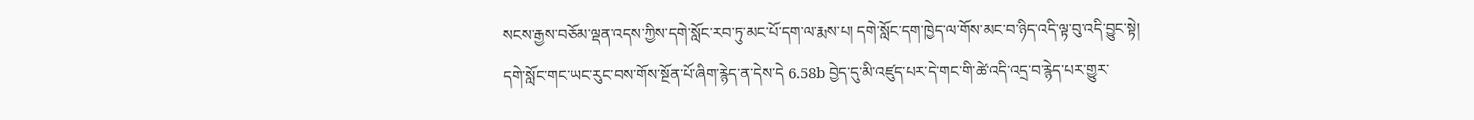སངས་རྒྱས་བཅོམ་ལྡན་འདས་ཀྱིས་དགེ་སློང་རབ་ཏུ་མང་པོ་དག་ལ་རྨས་པ། དགེ་སློང་དག་ཁྱེད་ལ་གོས་མང་བ་ཉིད་འདི་ལྟ་བུ་འདི་བྱུང་སྟེ། དགེ་སློང་གང་ཡང་རུང་བས་གོས་སྔོན་པོ་ཞིག་རྙེད་ན་དེས་དེ 6.58b བྱེད་དུ་མི་འཛུད་པར་དེ་གང་གི་ཚེ་འདི་འདྲ་བ་རྙེད་པར་གྱུར་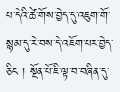པ་དེའི་ཚེ་གོས་བྱེད་དུ་འཇུག་གོ་སྙམ་དུ་རེ་བས་དེ་འཇོག་པར་བྱེད་ཅིང ། སྔོན་པོ་ཇི་ལྟ་བ་བཞིན་དུ་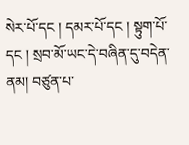སེར་པོ་དང ། དམར་པོ་དང ། སྟུག་པོ་དང ། སྲབ་མོ་ཡང་དེ་བཞིན་དུ་བདེན་ནམ། བཙུན་པ་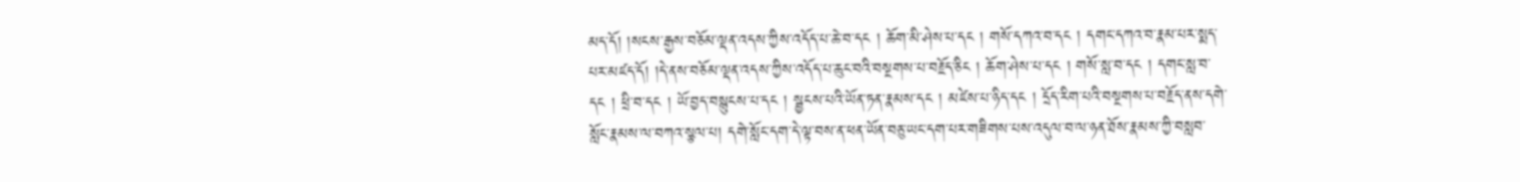མད་དོ། །སངས་རྒྱས་བཅོམ་ལྡན་འདས་ཀྱིས་འདོད་པ་ཆེ་བ་དང ། ཆོག་མི་ཤེས་པ་དང ། གསོ་དཀའ་བ་དང ། དགང་དཀའ་བ་རྣམ་པར་སྨད་པར་མཛད་དོ། །དེ་ནས་བཅོམ་ལྡན་འདས་ཀྱིས་འདོད་པ་ཆུང་བའི་བསྔགས་པ་བརྗོད་ཅིང ། ཆོག་ཤེས་པ་དང ། གསོ་སླ་བ་དང ། དགང་སླ་བ་དང ། ཕྲི་བ་དང ། ཡོ་བྱད་བསྙུངས་པ་དང ། སྦྱངས་པའི་ཡོན་ཏན་རྣམས་དང ། མཛེས་པ་ཉིད་དང ། དྲོད་རིག་པའི་བསྔགས་པ་བརྗོད་ནས་དགེ་སློང་རྣམས་ལ་བཀའ་སྩལ་པ། དགེ་སློང་དག་དེ་ལྟ་བས་ན་ཕན་ཡོན་བཅུ་ཡང་དག་པར་གཟིགས་པས་འདུལ་བ་ལ་ཉན་ཐོས་རྣམས་ཀྱི་བསླབ་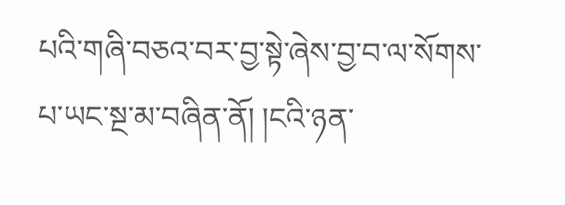པའི་གཞི་བཅའ་བར་བྱ་སྟེ་ཞེས་བྱ་བ་ལ་སོགས་པ་ཡང་སྔ་མ་བཞིན་ནོ། །ངའི་ཉན་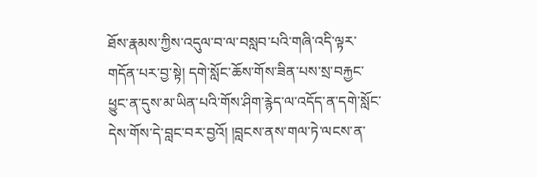ཐོས་རྣམས་ཀྱིས་འདུལ་བ་ལ་བསླབ་པའི་གཞི་འདི་ལྟར་གདོན་པར་བྱ་སྟེ། དགེ་སློང་ཆོས་གོས་ཟིན་པས་སྲ་བརྐྱང་ཕྱུང་ན་དུས་མ་ཡིན་པའི་གོས་ཤིག་རྙེད་ལ་འདོད་ན་དགེ་སློང་དེས་གོས་དེ་བླང་བར་བྱའོ། །བླངས་ནས་གལ་ཏེ་ལངས་ན་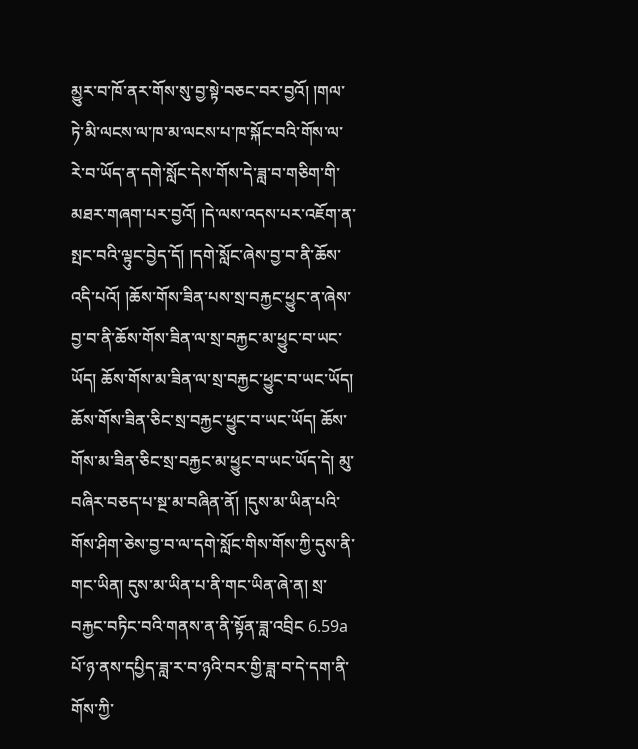མྱུར་བ་ཁོ་ནར་གོས་སུ་བྱ་སྟེ་བཅང་བར་བྱའོ། །གལ་ཏེ་མི་ལངས་ལ་ཁ་མ་ལངས་པ་ཁ་སྐོང་བའི་གོས་ལ་རེ་བ་ཡོད་ན་དགེ་སློང་དེས་གོས་དེ་ཟླ་བ་གཅིག་གི་མཐར་གཞག་པར་བྱའོ། །དེ་ལས་འདས་པར་འཇོག་ན་སྤང་བའི་ལྟུང་བྱེད་དོ། །དགེ་སློང་ཞེས་བྱ་བ་ནི་ཆོས་འདི་པའོ། །ཆོས་གོས་ཟིན་པས་སྲ་བརྐྱང་ཕྱུང་ན་ཞེས་བྱ་བ་ནི་ཆོས་གོས་ཟིན་ལ་སྲ་བརྐྱང་མ་ཕྱུང་བ་ཡང་ཡོད། ཆོས་གོས་མ་ཟིན་ལ་སྲ་བརྐྱང་ཕྱུང་བ་ཡང་ཡོད། ཆོས་གོས་ཟིན་ཅིང་སྲ་བརྐྱང་ཕྱུང་བ་ཡང་ཡོད། ཆོས་གོས་མ་ཟིན་ཅིང་སྲ་བརྐྱང་མ་ཕྱུང་བ་ཡང་ཡོད་དེ། མུ་བཞིར་བཅད་པ་སྔ་མ་བཞིན་ནོ། །དུས་མ་ཡིན་པའི་གོས་ཤིག་ཅེས་བྱ་བ་ལ་དགེ་སློང་གིས་གོས་ཀྱི་དུས་ནི་གང་ཡིན། དུས་མ་ཡིན་པ་ནི་གང་ཡིན་ཞེ་ན། སྲ་བརྐྱང་བཏིང་བའི་གནས་ན་ནི་སྟོན་ཟླ་འབྲིང 6.59a པོ་ཉ་ནས་དཔྱིད་ཟླ་ར་བ་ཉའི་བར་གྱི་ཟླ་བ་དེ་དག་ནི་གོས་ཀྱི་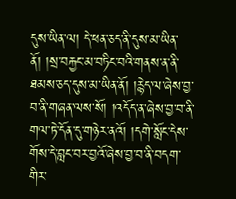དུས་ཡིན་ལ། དེ་ཕན་ཅད་ནི་དུས་མ་ཡིན་ནོ། །སྲ་བརྐྱང་མ་བཏིང་བའི་གནས་ན་ནི་ཐམས་ཅད་དུས་མ་ཡིན་ནོ། །རྙེད་ལ་ཞེས་བྱ་བ་ནི་གཞན་ལས་སོ། །འདོད་ན་ཞེས་བྱ་བ་ནི་གལ་ཏེ་དོན་དུ་གཉེར་ནའོ། །དགེ་སློང་དེས་གོས་དེ་བླང་བར་བྱའོ་ཞེས་བྱ་བ་ནི་བདག་གིར་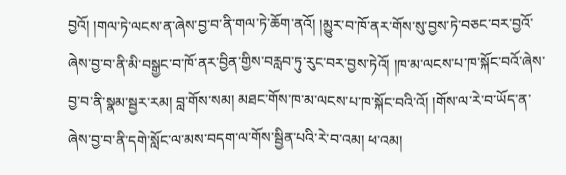བྱའོ། །གལ་ཏེ་ལངས་ན་ཞེས་བྱ་བ་ནི་གལ་ཏེ་ཆོག་ནའོ། །མྱུར་བ་ཁོ་ནར་གོས་སུ་བྱས་ཏེ་བཅང་བར་བྱའོ་ཞེས་བྱ་བ་ནི་མི་བསྒྱང་བ་ཁོ་ནར་བྱིན་གྱིས་བརླབ་ཏུ་རུང་བར་བྱས་ཏེའོ། །ཁ་མ་ལངས་པ་ཁ་སྐོང་བའོ་ཞེས་བྱ་བ་ནི་སྣམ་སྦྱར་རམ། བླ་གོས་སམ། མཐང་གོས་ཁ་མ་ལངས་པ་ཁ་སྐོང་བའི་འོ། །གོས་ལ་རེ་བ་ཡོད་ན་ཞེས་བྱ་བ་ནི་དགེ་སློང་ལ་མས་བདག་ལ་གོས་སྦྱིན་པའི་རེ་བ་འམ། ཕ་འམ།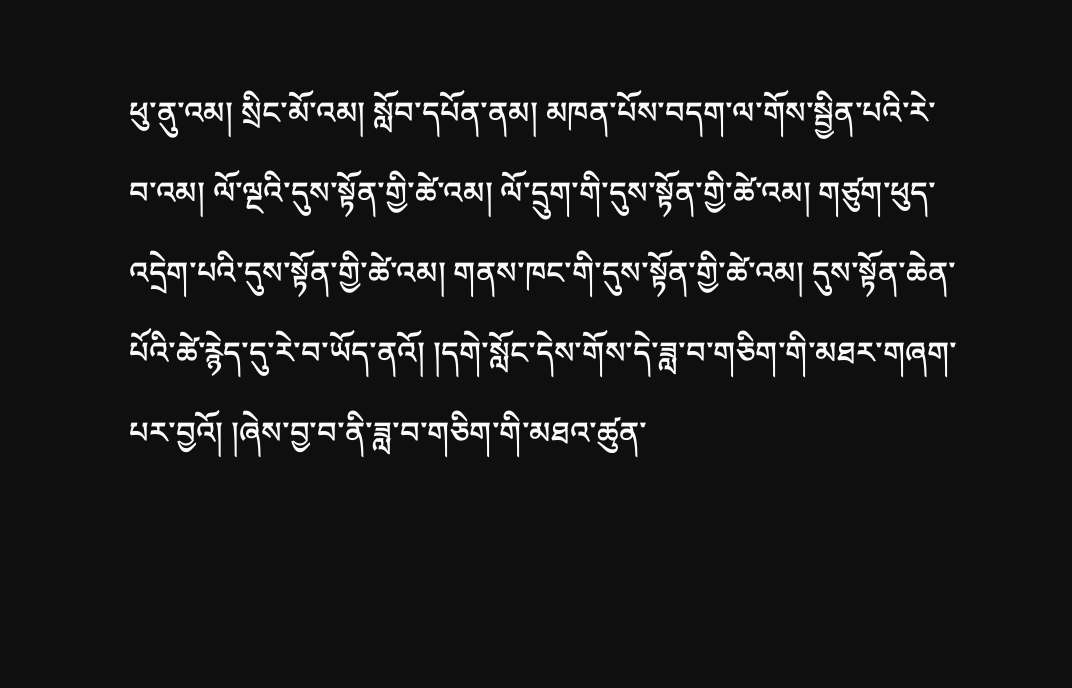ཕུ་ནུ་འམ། སྲིང་མོ་འམ། སློབ་དཔོན་ནམ། མཁན་པོས་བདག་ལ་གོས་སྦྱིན་པའི་རེ་བ་འམ། ལོ་ལྔའི་དུས་སྟོན་གྱི་ཚེ་འམ། ལོ་དྲུག་གི་དུས་སྟོན་གྱི་ཚེ་འམ། གཙུག་ཕུད་འདྲེག་པའི་དུས་སྟོན་གྱི་ཚེ་འམ། གནས་ཁང་གི་དུས་སྟོན་གྱི་ཚེ་འམ། དུས་སྟོན་ཆེན་པོའི་ཚེ་རྙེད་དུ་རེ་བ་ཡོད་ནའོ། །དགེ་སློང་དེས་གོས་དེ་ཟླ་བ་གཅིག་གི་མཐར་གཞག་པར་བྱའོ། །ཞེས་བྱ་བ་ནི་ཟླ་བ་གཅིག་གི་མཐའ་ཚུན་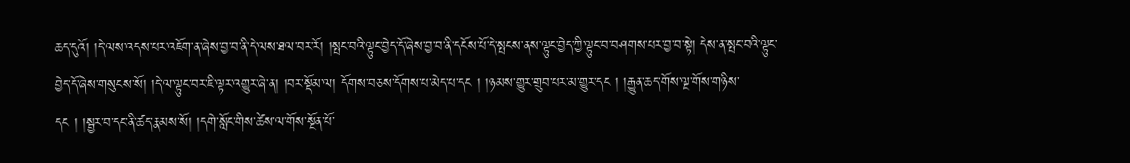ཆད་དུའོ། །དེ་ལས་འདས་པར་འཇོག་ན་ཞེས་བྱ་བ་ནི་དེ་ལས་ཐལ་བར་རོ། །སྤང་བའི་ལྟུང་བྱེད་དོ་ཞེས་བྱ་བ་ནི་དངོས་པོ་དེ་སྤངས་ནས་ལྟུང་བྱེད་ཀྱི་ལྟུང་བ་བཤགས་པར་བྱ་བ་སྟེ། དེས་ན་སྤང་བའི་ལྟུང་བྱེད་དོ་ཞེས་གསུངས་སོ། །དེ་ལ་ལྟུང་བར་ཇི་ལྟར་འགྱུར་ཞེ་ན། །བར་སྡོམ་ལ། དོགས་བཅས་དོགས་པ་མེད་པ་དང ། །ཉམས་གྱུར་གྲུབ་པར་མ་གྱུར་དང ། །རྒྱུན་ཆད་གོས་ལྔ་གོས་གཉིས་དང ། །སྦྱར་བ་དང་ནི་ཚད་རྣམས་སོ། །དགེ་སློང་གིས་ཚེས་ལ་གོས་སྔོན་པོ་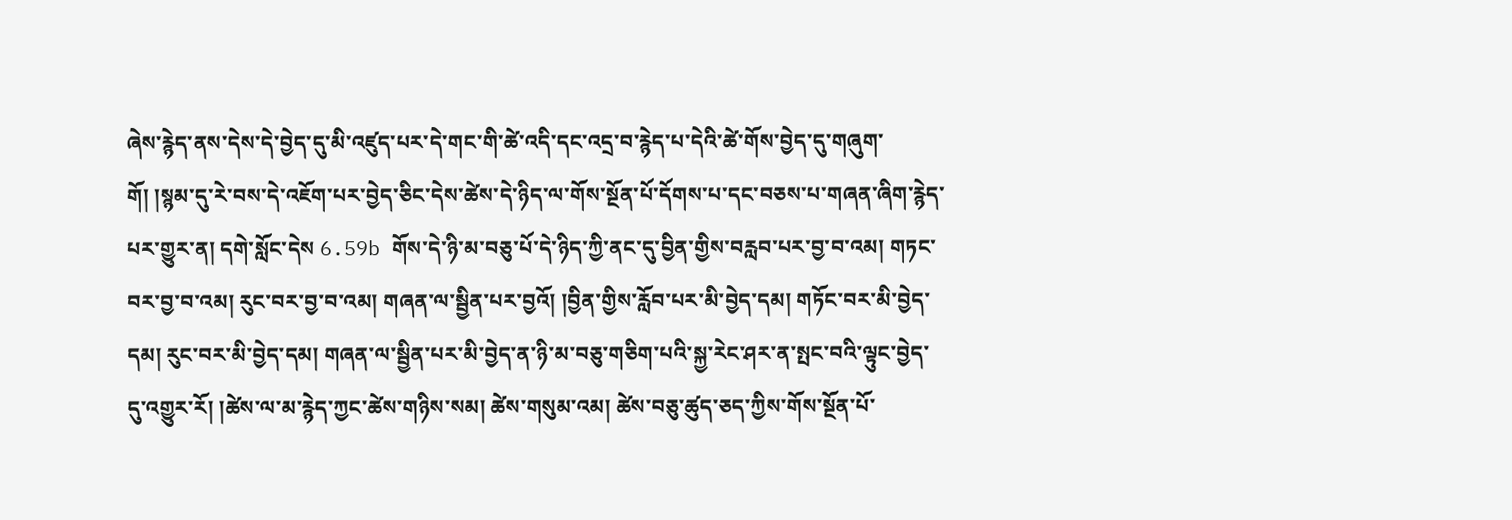ཞེས་རྙེད་ནས་དེས་དེ་བྱེད་དུ་མི་འཛུད་པར་དེ་གང་གི་ཚེ་འདི་དང་འདྲ་བ་རྙེད་པ་དེའི་ཚེ་གོས་བྱེད་དུ་གཞུག་གོ། །སྙམ་དུ་རེ་བས་དེ་འཇོག་པར་བྱེད་ཅིང་དེས་ཚེས་དེ་ཉིད་ལ་གོས་སྔོན་པོ་དོགས་པ་དང་བཅས་པ་གཞན་ཞིག་རྙེད་པར་གྱུར་ན། དགེ་སློང་དེས 6.59b གོས་དེ་ཉི་མ་བཅུ་པོ་དེ་ཉིད་ཀྱི་ནང་དུ་བྱིན་གྱིས་བརླབ་པར་བྱ་བ་འམ། གཏང་བར་བྱ་བ་འམ། རུང་བར་བྱ་བ་འམ། གཞན་ལ་སྦྱིན་པར་བྱའོ། །བྱིན་གྱིས་རློབ་པར་མི་བྱེད་དམ། གཏོང་བར་མི་བྱེད་དམ། རུང་བར་མི་བྱེད་དམ། གཞན་ལ་སྦྱིན་པར་མི་བྱེད་ན་ཉི་མ་བཅུ་གཅིག་པའི་སྐྱ་རེང་ཤར་ན་སྤང་བའི་ལྟུང་བྱེད་དུ་འགྱུར་རོ། །ཚེས་ལ་མ་རྙེད་ཀྱང་ཚེས་གཉིས་སམ། ཚེས་གསུམ་འམ། ཚེས་བཅུ་ཚུད་ཅད་ཀྱིས་གོས་སྔོན་པོ་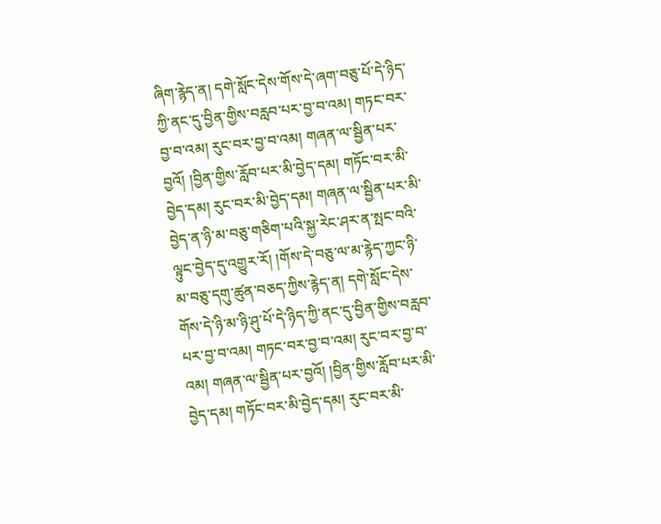ཞིག་རྙེད་ན། དགེ་སློང་དེས་གོས་དེ་ཞག་བཅུ་པོ་དེ་ཉིད་ཀྱི་ནང་དུ་བྱིན་གྱིས་བརླབ་པར་བྱ་བ་འམ། གཏང་བར་བྱ་བ་འམ། རུང་བར་བྱ་བ་འམ། གཞན་ལ་སྦྱིན་པར་བྱའོ། །བྱིན་གྱིས་རློབ་པར་མི་བྱེད་དམ། གཏོང་བར་མི་བྱེད་དམ། རུང་བར་མི་བྱེད་དམ། གཞན་ལ་སྦྱིན་པར་མི་བྱེད་ན་ཉི་མ་བཅུ་གཅིག་པའི་སྐྱ་རེང་ཤར་ན་སྤང་བའི་ལྟུང་བྱེད་དུ་འགྱུར་རོ། །གོས་དེ་བཅུ་ལ་མ་རྙེད་ཀྱང་ཉི་མ་བཅུ་དགུ་ཚུན་བཅད་ཀྱིས་རྙེད་ན། དགེ་སློང་དེས་གོས་དེ་ཉི་མ་ཉི་ཤུ་པོ་དེ་ཉིད་ཀྱི་ནང་དུ་བྱིན་གྱིས་བརླབ་པར་བྱ་བ་འམ། གཏང་བར་བྱ་བ་འམ། རུང་བར་བྱ་བ་འམ། གཞན་ལ་སྦྱིན་པར་བྱའོ། །བྱིན་གྱིས་རློབ་པར་མི་བྱེད་དམ། གཏོང་བར་མི་བྱེད་དམ། རུང་བར་མི་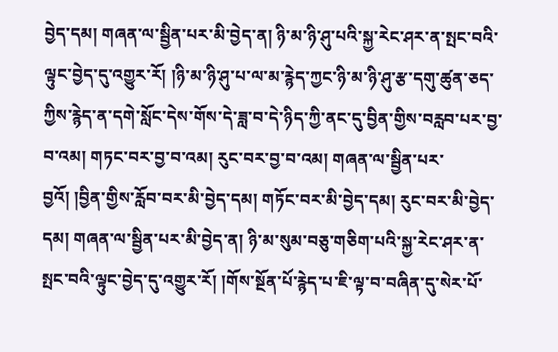བྱེད་དམ། གཞན་ལ་སྦྱིན་པར་མི་བྱེད་ན། ཉི་མ་ཉི་ཤུ་པའི་སྐྱ་རེང་ཤར་ན་སྤང་བའི་ལྟུང་བྱེད་དུ་འགྱུར་རོ། །ཉི་མ་ཉི་ཤུ་པ་ལ་མ་རྙེད་ཀྱང་ཉི་མ་ཉི་ཤུ་རྩ་དགུ་ཚུན་ཅད་ཀྱིས་རྙེད་ན་དགེ་སློང་དེས་གོས་དེ་ཟླ་བ་དེ་ཉིད་ཀྱི་ནང་དུ་བྱིན་གྱིས་བརླབ་པར་བྱ་བ་འམ། གཏང་བར་བྱ་བ་འམ། རུང་བར་བྱ་བ་འམ། གཞན་ལ་སྦྱིན་པར་བྱའོ། །བྱིན་གྱིས་རློབ་བར་མི་བྱེད་དམ། གཏོང་བར་མི་བྱེད་དམ། རུང་བར་མི་བྱེད་དམ། གཞན་ལ་སྦྱིན་པར་མི་བྱེད་ན། ཉི་མ་སུམ་བཅུ་གཅིག་པའི་སྐྱ་རེང་ཤར་ན་སྤང་བའི་ལྟུང་བྱེད་དུ་འགྱུར་རོ། །གོས་སྔོན་པོ་རྙེད་པ་ཇི་ལྟ་བ་བཞིན་དུ་སེར་པོ་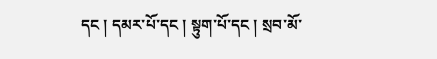དང ། དམར་པོ་དང ། སྟུག་པོ་དང ། སྲབ་མོ་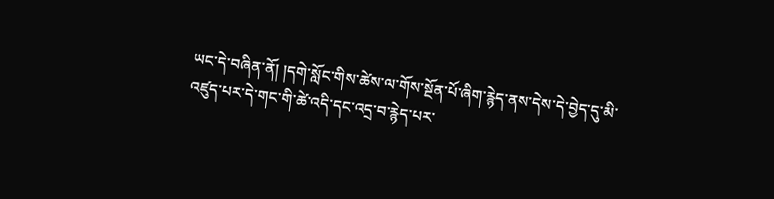ཡང་དེ་བཞིན་ནོ། །དགེ་སློང་གིས་ཚེས་ལ་གོས་སྔོན་པོ་ཞིག་རྙེད་ནས་དེས་དེ་བྱེད་དུ་མི་འཛུད་པར་དེ་གང་གི་ཚེ་འདི་དང་འདྲ་བ་རྙེད་པར་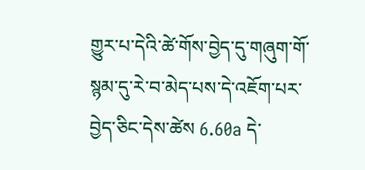གྱུར་པ་དེའི་ཚེ་གོས་བྱེད་དུ་གཞུག་གོ་སྙམ་དུ་རེ་བ་མེད་པས་དེ་འཇོག་པར་བྱེད་ཅིང་དེས་ཚེས 6.60a དེ་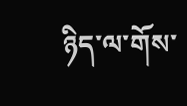ཉིད་ལ་གོས་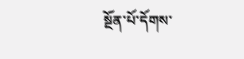སྔོན་པོ་དོགས་